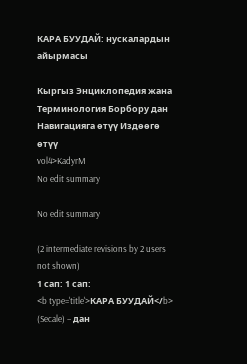КАРА БУУДАЙ: нускалардын айырмасы

Кыргыз Энциклопедия жана Терминология Борбору дан
Навигацияга өтүү Издөөгө өтүү
vol4>KadyrM
No edit summary

No edit summary

(2 intermediate revisions by 2 users not shown)
1 сап: 1 сап:
<b type='title'>КАРА БУУДАЙ</b> (Secale) – дан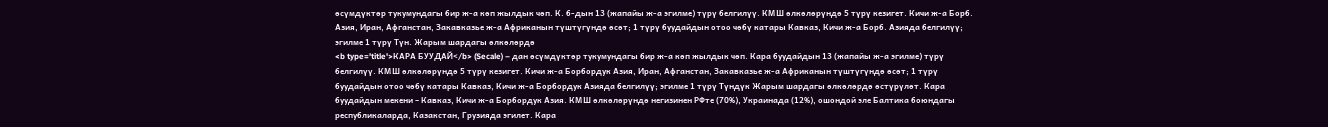өсүмдүктөр тукумундагы бир ж-а көп жылдык чөп. К. б-дын 13 (жапайы ж-а эгилме) түрү белгилүү. КМШ өлкөлөрүндө 5 түрү кезигет. Кичи ж-а Борб. Азия, Иран, Афганстан, Закавказье ж-а Африканын түштүгүндө өсөт; 1 түрү буудайдын отоо чөбү катары Кавказ, Кичи ж-а Борб. Азияда белгилүү; эгилме 1 түрү Түн. Жарым шардагы өлкөлөрдө
<b type='title'>КАРА БУУДАЙ</b> (Secale) – дан өсүмдүктөр тукумундагы бир ж-а көп жылдык чөп. Кара буудайдын 13 (жапайы ж-а эгилме) түрү белгилүү. КМШ өлкөлөрүндө 5 түрү кезигет. Кичи ж-а Борбордук Азия, Иран, Афганстан, Закавказье ж-а Африканын түштүгүндө өсөт; 1 түрү буудайдын отоо чөбү катары Кавказ, Кичи ж-а Борбордук Азияда белгилүү; эгилме 1 түрү Түндүк Жарым шардагы өлкөлөрдө өстүрүлөт. Кара буудайдын мекени – Кавказ, Кичи ж-а Борбордук Азия. КМШ өлкөлөрүндө негизинен РФте (70%), Украинада (12%), ошондой эле Балтика боюндагы республикаларда, Казакстан, Грузияда эгилет. Кара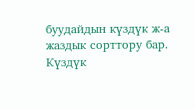буудайдын күздүк ж-а жаздык сорттору бар. Күздүк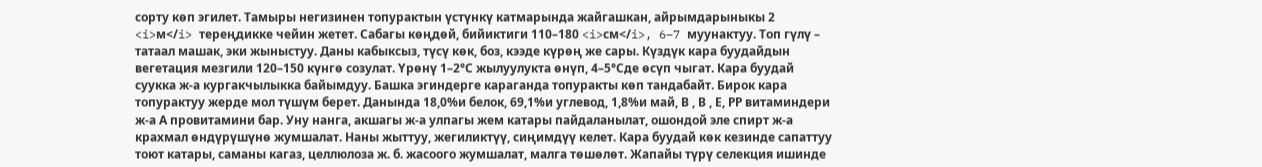сорту көп эгилет. Тамыры негизинен топурактын үстүнкү катмарында жайгашкан, айрымдарыныкы 2 <i>м</i> тереңдикке чейин жетет. Сабагы көңдөй, бийиктиги 110–180 <i>см</i>, 6–7 муунактуу. Топ гүлү – татаал машак, эки жыныстуу. Даны кабыксыз, түсү көк, боз, кээде күрөң же сары. Күздүк кара буудайдын вегетация мезгили 120–150 күнгө созулат. Үрөнү 1–2°С жылуулукта өнүп, 4–5°Сде өсүп чыгат. Кара буудай суукка ж-а кургакчылыкка байымдуу. Башка эгиндерге караганда топуракты көп тандабайт. Бирок кара топурактуу жерде мол түшүм берет. Данында 18,0%и белок, 69,1%и углевод, 1,8%и май, В , В , Е, РР витаминдери ж-а А провитамини бар. Уну нанга, акшагы ж-а улпагы жем катары пайдаланылат, ошондой эле спирт ж-а крахмал өндүрүшүнө жумшалат. Наны жыттуу, жегиликтүү, сиңимдүү келет. Кара буудай көк кезинде сапаттуу тоют катары, саманы кагаз, целлюлоза ж. б. жасоого жумшалат, малга төшөлөт. Жапайы түрү селекция ишинде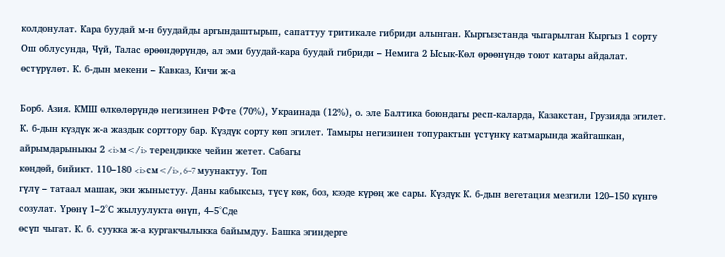колдонулат. Кара буудай м-н буудайды аргындаштырып, сапаттуу тритикале гибриди алынган. Кыргызстанда чыгарылган Кыргыз 1 сорту Ош облусунда, Чүй, Талас өрөөндөрүндө, ал эми буудай-кара буудай гибриди – Немига 2 Ысык-Көл өрөөнүндө тоют катары айдалат.
өстүрүлөт. К. б-дын мекени – Кавказ, Кичи ж-а

Борб. Азия. КМШ өлкөлөрүндө негизинен РФте (70%), Украинада (12%), о. эле Балтика боюндагы респ-каларда, Казакстан, Грузияда эгилет. К. б-дын күздүк ж-а жаздык сорттору бар. Күздүк сорту көп эгилет. Тамыры негизинен топурактын үстүнкү катмарында жайгашкан, айрымдарыныкы 2 <i>м</i> тереңдикке чейин жетет. Сабагы
көңдөй, бийикт. 110–180 <i>см</i>, 6–7 муунактуу. Топ
гүлү – татаал машак, эки жыныстуу. Даны кабыксыз, түсү көк, боз, кээде күрөң же сары. Күздүк К. б-дын вегетация мезгили 120–150 күнгө созулат. Үрөнү 1–2°С жылуулукта өнүп, 4–5°Сде
өсүп чыгат. К. б. суукка ж-а кургакчылыкка байымдуу. Башка эгиндерге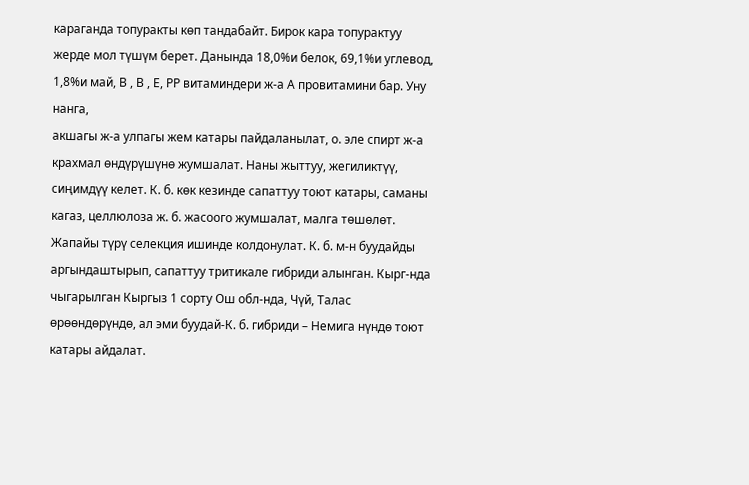караганда топуракты көп тандабайт. Бирок кара топурактуу жерде мол түшүм берет. Данында 18,0%и белок, 69,1%и углевод, 1,8%и май, В , В , Е, РР витаминдери ж-а А провитамини бар. Уну нанга,
акшагы ж-а улпагы жем катары пайдаланылат, о. эле спирт ж-а крахмал өндүрүшүнө жумшалат. Наны жыттуу, жегиликтүү, сиңимдүү келет. К. б. көк кезинде сапаттуу тоют катары, саманы кагаз, целлюлоза ж. б. жасоого жумшалат, малга төшөлөт. Жапайы түрү селекция ишинде колдонулат. К. б. м-н буудайды аргындаштырып, сапаттуу тритикале гибриди алынган. Кырг-нда чыгарылган Кыргыз 1 сорту Ош обл-нда, Чүй, Талас өрөөндөрүндө, ал эми буудай-К. б. гибриди – Немига нүндө тоют катары айдалат.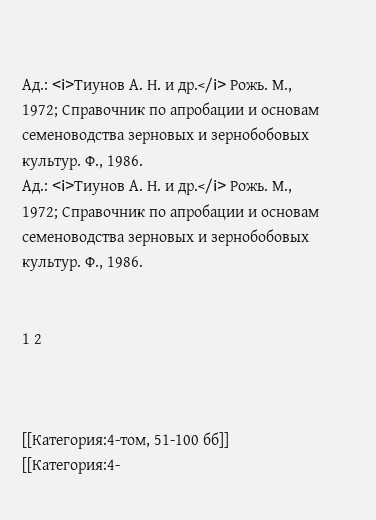Ад.: <i>Тиунов А. Н. и др.</i> Рожь. М., 1972; Справочник по апробации и основам семеноводства зерновых и зернобобовых культур. Ф., 1986.
Ад.: <i>Тиунов А. Н. и др.</i> Рожь. М., 1972; Справочник по апробации и основам семеноводства зерновых и зернобобовых культур. Ф., 1986.


1 2



[[Категория:4-том, 51-100 бб]]
[[Категория:4-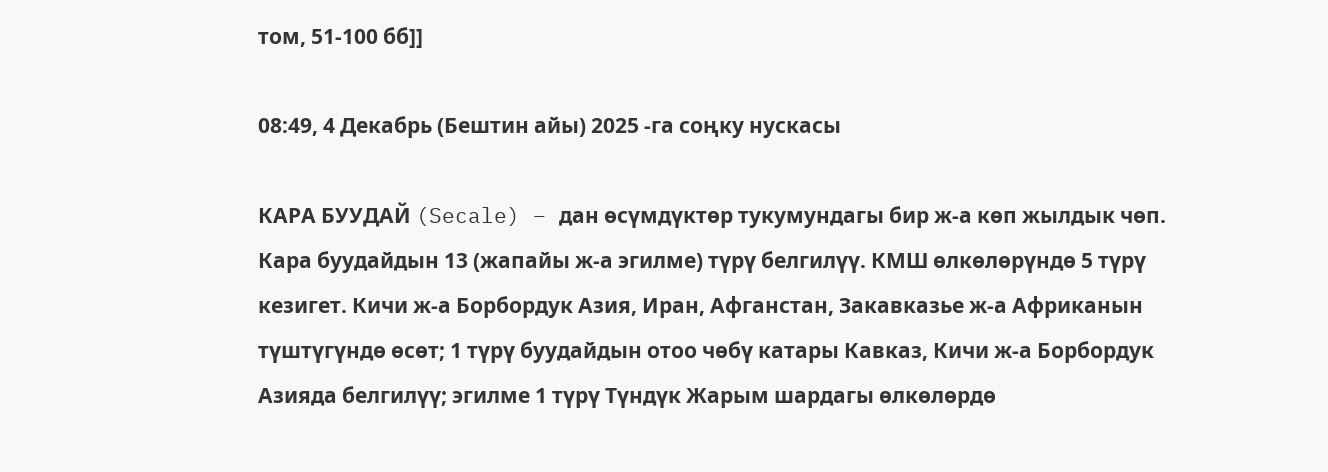том, 51-100 бб]]

08:49, 4 Декабрь (Бештин айы) 2025 -га соңку нускасы

КАРА БУУДАЙ (Secale) – дан өсүмдүктөр тукумундагы бир ж-а көп жылдык чөп. Кара буудайдын 13 (жапайы ж-а эгилме) түрү белгилүү. КМШ өлкөлөрүндө 5 түрү кезигет. Кичи ж-а Борбордук Азия, Иран, Афганстан, Закавказье ж-а Африканын түштүгүндө өсөт; 1 түрү буудайдын отоо чөбү катары Кавказ, Кичи ж-а Борбордук Азияда белгилүү; эгилме 1 түрү Түндүк Жарым шардагы өлкөлөрдө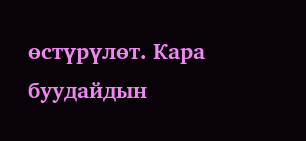өстүрүлөт. Кара буудайдын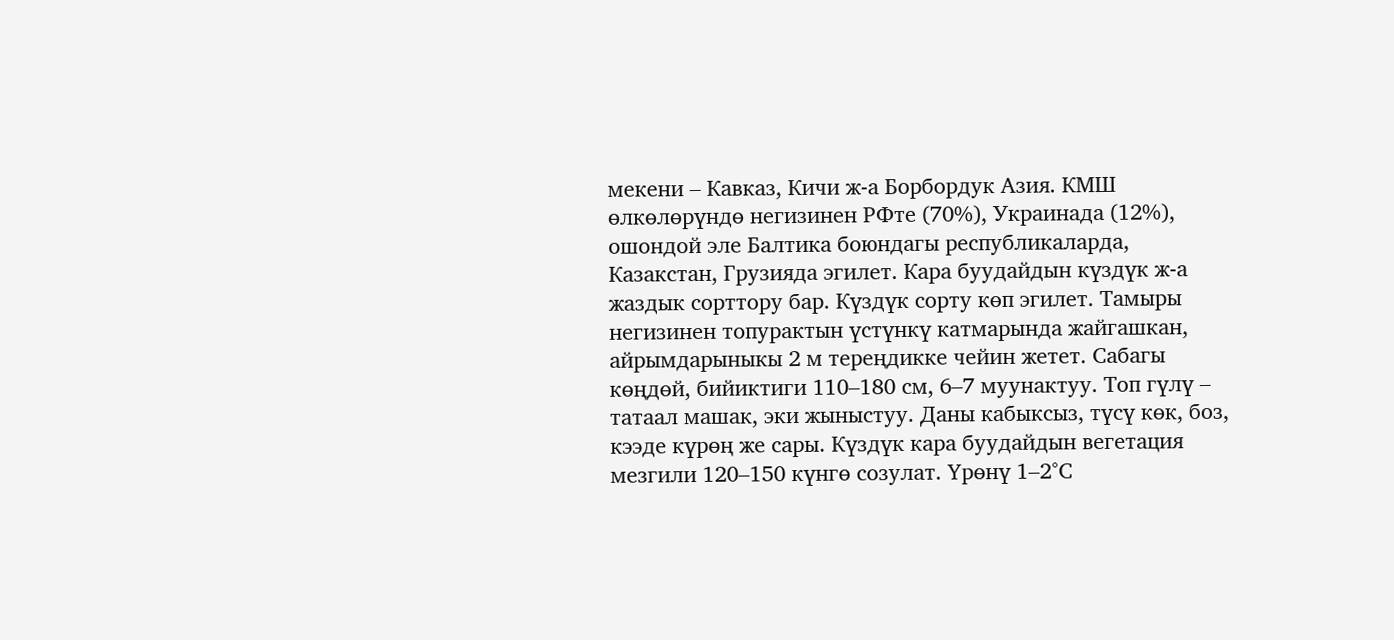мекени – Кавказ, Кичи ж-а Борбордук Азия. КМШ өлкөлөрүндө негизинен РФте (70%), Украинада (12%), ошондой эле Балтика боюндагы республикаларда, Казакстан, Грузияда эгилет. Кара буудайдын күздүк ж-а жаздык сорттору бар. Күздүк сорту көп эгилет. Тамыры негизинен топурактын үстүнкү катмарында жайгашкан, айрымдарыныкы 2 м тереңдикке чейин жетет. Сабагы көңдөй, бийиктиги 110–180 см, 6–7 муунактуу. Топ гүлү – татаал машак, эки жыныстуу. Даны кабыксыз, түсү көк, боз, кээде күрөң же сары. Күздүк кара буудайдын вегетация мезгили 120–150 күнгө созулат. Үрөнү 1–2°С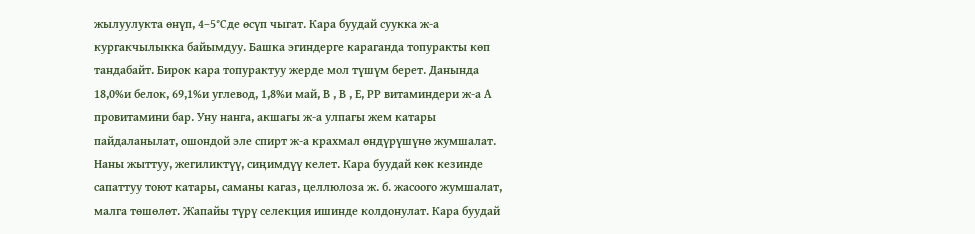жылуулукта өнүп, 4–5°Сде өсүп чыгат. Кара буудай суукка ж-а кургакчылыкка байымдуу. Башка эгиндерге караганда топуракты көп тандабайт. Бирок кара топурактуу жерде мол түшүм берет. Данында 18,0%и белок, 69,1%и углевод, 1,8%и май, В , В , Е, РР витаминдери ж-а А провитамини бар. Уну нанга, акшагы ж-а улпагы жем катары пайдаланылат, ошондой эле спирт ж-а крахмал өндүрүшүнө жумшалат. Наны жыттуу, жегиликтүү, сиңимдүү келет. Кара буудай көк кезинде сапаттуу тоют катары, саманы кагаз, целлюлоза ж. б. жасоого жумшалат, малга төшөлөт. Жапайы түрү селекция ишинде колдонулат. Кара буудай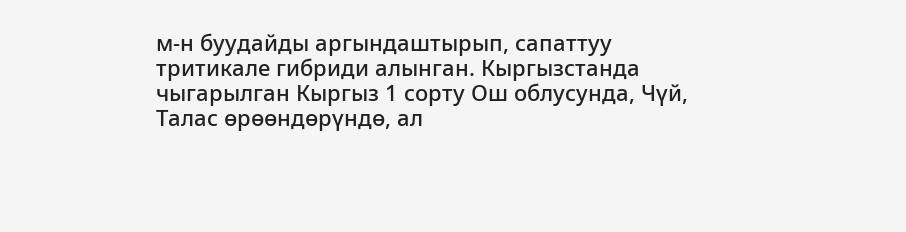м-н буудайды аргындаштырып, сапаттуу тритикале гибриди алынган. Кыргызстанда чыгарылган Кыргыз 1 сорту Ош облусунда, Чүй, Талас өрөөндөрүндө, ал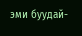эми буудай-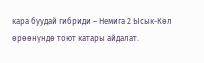кара буудай гибриди – Немига 2 Ысык-Көл өрөөнүндө тоют катары айдалат.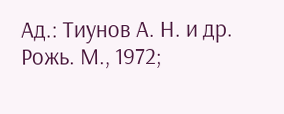Ад.: Тиунов А. Н. и др. Рожь. М., 1972;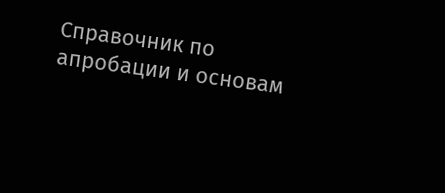Справочник по апробации и основам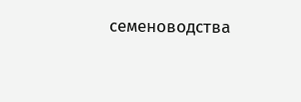семеноводства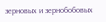зерновых и зернобобовых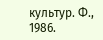культур. Ф., 1986.